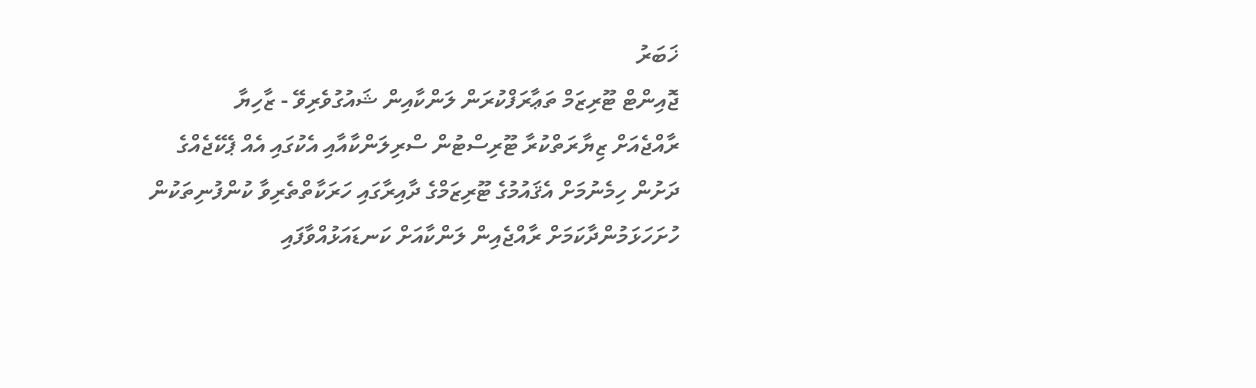ޚަބަރު
ޖޮއިންޓް ޓޫރިޒަމް ތަޢާރަފްކުރަން ލަންކާއިން ޝައުގުވެރިވޭ - ޒާހިޔާ
ރާއްޖެއަށް ޒިޔާރަތްކުރާ ޓޫރިސްޓުން ސްރިލަންކާއާއި އެކުގައި އެއް ޕެކޭޖެއްގެ ދަށުން ހިމެނުމަށް އެޤައުމުގެ ޓޫރިޒަމްގެ ދާއިރާގައި ހަރަކާތްތެރިވާ ކުންފުނިތަކުން ހުށަހަޅަމުންދާކަމަށް ރާއްޖެއިން ލަންކާއަށް ކަނޑައަޅުއްވާފައި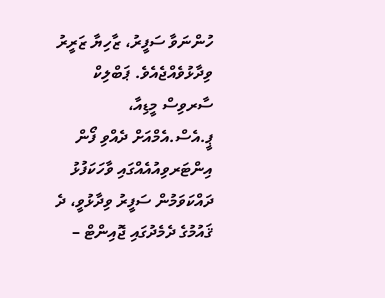ހުންނަވާ ސަފީރު، ޒާހިޔާ ޒަރީރު ވިދާޅުވެއްޖެއެވެ. ޕަބްލިކް ސާރވިސް މީޑިއާ، ޕީ.އެސް.އެމްއަށް ދެއްވި ފޯން އިންޓަރވިއުއެއްގައި ވާހަކަފުޅު ދައްކަވަމުން ސަފީރު ވިދާޅުވީ، ދެ ޤައުމުގެ ދެމެދުގައި ޖޮއިންޓް –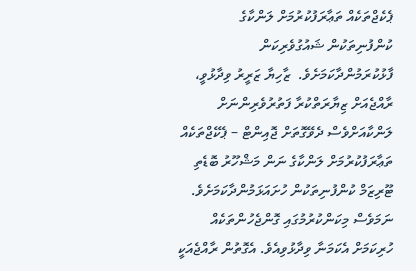ޕެކެޖްތަކެއް ތަޢާރަފުކުރުމަށް ލަންކާގެ ކުންފުނިތަކުން ޝައުގުވެރިކަން ފާޅުކުރަމުންދާކަމަށެވެ.  ޒާހިޔާ ޒަރީރު ވިދާޅުވީ، ރާއްޖެއަށް ޒިޔާރަތްކުރާ ފަތުރުވެރިންނަށް ލަންކާއަށްވެސް ދެވޭގޮތަށް ޖޮއިންޓް – ޕެކޭޖްތަކެއް ތަޢާރަފުކުރުމަށް ލަންކާގެ ނަން މަޝްހޫރު ބޮޑެތި ޓޫރިޒަމް ކުންފުނިތަކުން ހުށައަޅަމުންދާކަމަށެވެ. ނަމަވެސް މިކަންކުރުމުގައި ގޮންޖެހުންތަކެއް ހުރިކަމަށް އެކަމަނާ ވިދާޅުވިއެވެ. އެގޮތުން ރާއްޖެއަކީ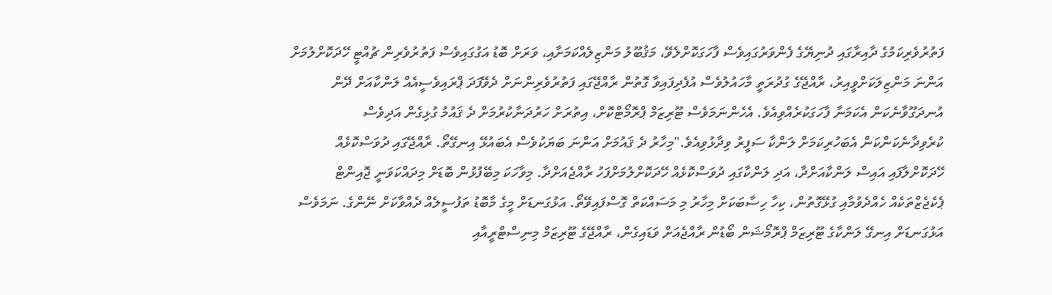ފަތުރުވެރިކަމުގެ ދާއިރާގައި ދުނިޔޭގެ ފެންވަރުގައިވެސް ފާހަގަކޮށްލެވޭ، މަޤުބޫލު މަންޒިލެއްކަމަށާއި، ވަރަށް ބޮޑު އަގުގައިވެސް ފަތުރުވެރިން ޗުއްޓީ ހޭދަކޮށްލުމަށް އަންނަ މަންޒިލަކަށްވީއިރު، ރާއްޖޭގެ ގުދުރަތީ މާހައުލުވެސް އުފެދިފައިވާ ގޮތުން ރާއްޖޭގައި ފަތުރުވެރިންނަށް ދެވޭފަދަ ޕްރައިވެސީއެއް ލަންކާއަށް ދޭން އުނދަގޫވާނެކަން އެކަމަނާ ފާހަގަކުރެއްވިއެވެ. އެހެންނަމަވެސް ޓޫރިޒަމް ޕްރޮމޯޓްކޮށް، އިތުރަށް ހަރުދަނާކުރުމަށް ދެ ޤައުމު ގުޅިގެން އަދިވެސް ކުރެވިދާނެކަންކަން އެބަހުރިކަމަށް ލަންކާ ސަފީރު ވިދާޅުވިއެވެ."މިހާރު ދެ ޤައުމަށް އަންނަ ބަޔަކުވެސް އެބައުޅޭ އިނގޭތޯ. ރާއްޖޭގައި ދުވަސްކޮޅެއް ހޭދަކޮށްލާފައި އައިސް ލަންކާއަށްދާ، އަދި ލަންކާގައި ދުވަސްކޮޅެއް ހޭދަކޮށްލުމަށްފަހު ރާއްޖެއަށްދާ. މިވާހަކަ މިބޭފުޅުން ބޮޑަށް މިދައްކަވަނީ ޖޮއިންޓް ޕެކެޖެޒްތަކެއް ހެއްދެވުމާއި ގުޅޭގޮތުން، ކިހާ ހިސާބަކަށް މިހާރު މި މަސައްކަތް ގޮސްފައިވޭތޯ. އަޅުގަނޑަށް މީގެ މާބޮޑު ތަފުސީލެއް ދެއްވާކަށް ނޭންގެ. ނަމަވެސް އަޅުގަނޑަށް އިނގޭ ލަންކާގެ ޓޫރިޒަމް ޕްރޮމޯޝަން ބޯޑުން ރާއްޖެއަށް ވަޑައިގެން، ރާއްޖޭގެ ޓޫރިޒަމް މިނިސްޓްރީއާއި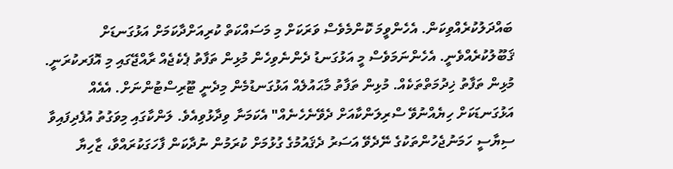ބައްދަލުކުރެއްވިކަން. އެހެންވީމަ ކޮންމެވެސް ވަރަކަށް މި މަސައްކަތް ކުރިއަށްދާކަމަށް އަޅުގަނޑަށް ޤަބޫލުކުރެއްވެނީ. އެހެންނަމަވެސް މީ އަޅުގަނޑު ދެންނެވިހެން މުޅިން ތަފާތު ޕެކެޖެއް ރާއްޖޭގައި މި އޮފަރކުރަނީ. މުޅިން ތަފާތު ޚިދުމަތްތަކެއް. މުޅިން ތަފާތު މާޙައުލެއް އަޅުގަނޑުމެން މިދެނީ ޓޫރިސްޓުންނަށް. އެއެއް އަޅުގަނޑަކަށް ހިޔެއްނުވޭ ސްރިލަންކާއަށް ދެވޭނެހެނެއް" އެކަމަނާ ވިދާޅުވިއެވެ. ލަންކާގައި މިވަގުތު އުފެދިފައިވާ ސިޔާސީ ހަމަނުޖެހުންތަކުގެ ނޭދެވޭ އަސަރު ދެޤައުމުގެ ގުޅުމަށް ކުރަމުން ނުދާކަން ފާހަގަކުރައްވާ، ޒާހިޔާ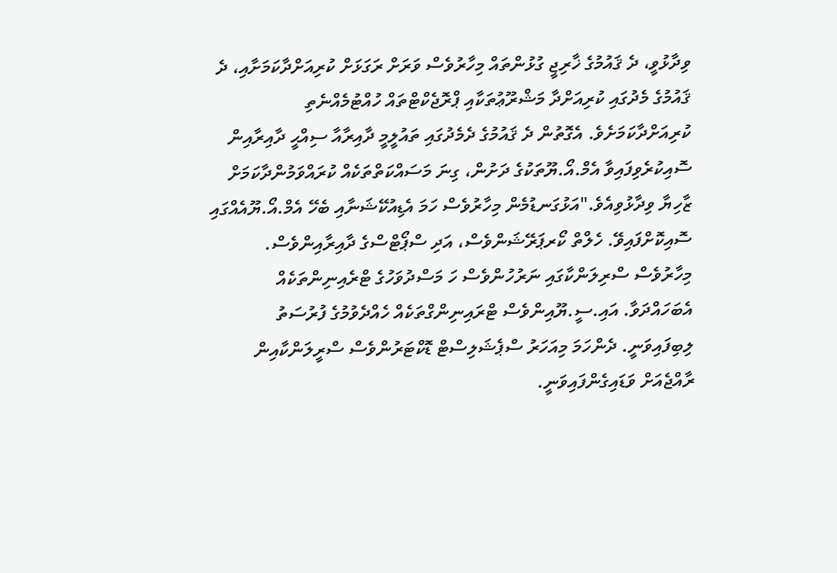ވިދާޅުވީ، ދެ ޤައުމުގެ ޚާރިޖީ ގުޅުންތައް މިހާރުވެސް ވަރަށް ރަގަޅަށް ކުރިއަށްދާކަމަށާއި، ދެ ޤައުމުގެ މެދުގައި ކުރިއަށްދާ މަޝްރޫޢުތަކާއި ޕްރޮޖެކްޓްތައް ހުއްޓުމެއްނެތި ކުރިއަށްދާކަމަށެވެ. އެގޮތުން ދެ ޤައުމުގެ ދެމެދުގައި ތައުލީމީ ދާއިރާއާ ސިއްޙީ ދާއިރާއިން ސޮއިކުރެވިފައިވާ އެމް.އޯ.ޔޫތަކުގެ ދަށުން، ގިނަ މަސައްކަތްތަކެއް ކުރައްވަމުންދާކަމަށް ޒާހިޔާ ވިދާޅުވިއެވެ."އަޅުގަނޑުމެން މިހާރުވެސް ހަމަ އެޑިއުކޭޝަނާއި ބެހޭ އެމް.އޯ.ޔޫއެއްގައި ސޮއިކޮށްފައިވޭ. ހެލްތް ކޯރޕަރޭޝަންވެސް، އަދި ސްޕޯޓްސްގެ ދާއިރާއިންވެސް. މިހާރުވެސް ސްރިލަންކާގައި ނަރުހުންވެސް ހަ މަސްދުވަހުގެ ޓްރެއިނިންތަކެއް އެބަހައްދަވާ. އައި.ސީ.ޔޫއިންވެސް ޓްރައިނިންގްތަކެއް ހެއްދެވުމުގެ ފުރުސަތު ލިބިފައިވަނީ. ދެންހަމަ މިއަހަރު ސްޕެޝަލިސްޓް ޑޮކްޓަރުންވެސް ސްރީލަންކާއިން ރާއްޖެއަށް ވަޑައިގެންފައިވަނީ.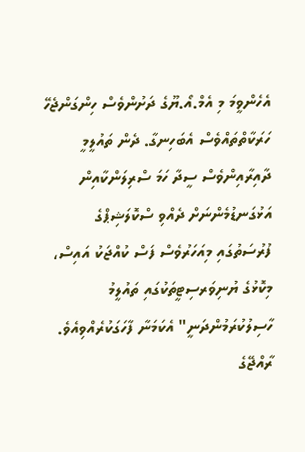އެހެންވީމަ މި އެމް.އޯ.ޔޫގެ ދަށުންވެސް ހިންގަންޖެހޭ ހަރަކާތްތައްވެސް އެބަހިނގާ. ދެން ތައުލީމީ ދާއިރާއިންވެސް ސީދާ ހަމަ ސްރިލަންކާއިން އަޅުގަނޑުމެންނަށް ދެއްވި ސްކޮލަޝިޕްގެ ފުރުސަތުގައި މިއަހަރުވެސް ފަސް ކުއްޖަކު އައިސް، މިކޮޅުގެ ޔުނިވަރސިޓީތަކުގައި ތައުލީމު ހާސިލުކުރަމުންދަނީ" އެކަމަނާ ފާހަގަކުރެއްވިއެވެ. ރާއްޖޭގެ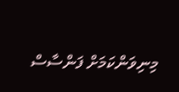މިނިވަންކަމަށް ފަންސާސް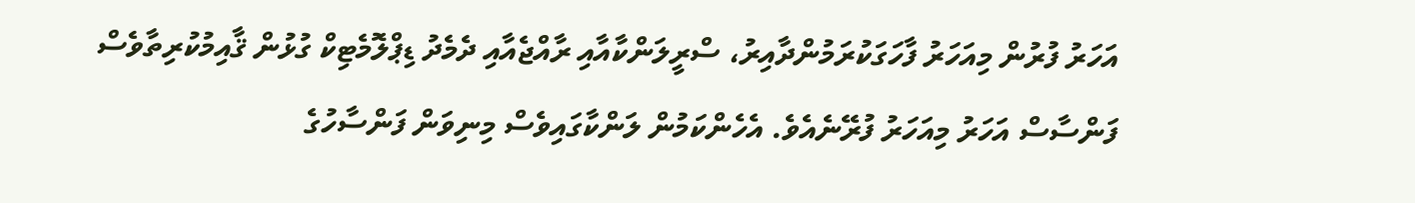އަހަރު ފުރުން މިއަހަރު ފާހަގަކުރަމުންދާއިރު، ސްރީލަންކާއާއި ރާއްޖެއާއި ދެމެދު ޑިޕްލޮމެޓިކް ގުޅުން ޤާއިމުކުރިތާވެސް ފަންސާސް އަހަރު މިއަހަރު ފުރޭނެއެވެ. އެހެންކަމުން ލަންކާގައިވެސް މިނިވަން ފަންސާހުގެ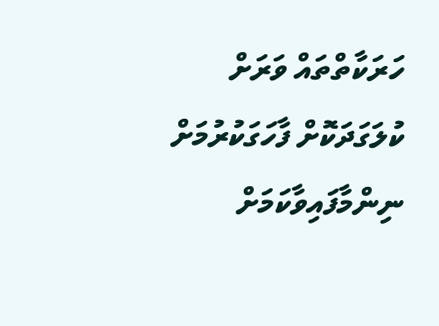ހަރަކާތްތައް ވަރަށް ކުލަގަދަކޮށް ފާހަގަކުރުމަށް ނިންމާފައިވާކަމަށް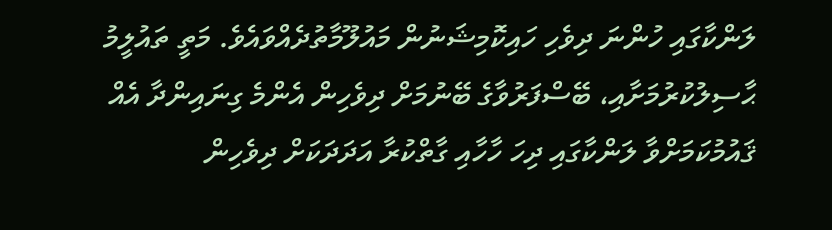ލަންކާގައި ހުންނަ ދިވެހި ހައިކޮމިޝަނުން މައުލޫމާތުދެއްވައެވެ. މަތީ ތައުލީމު ޙާސިލުކުރުމަށާއި، ބޭސްފަރުވާގެ ބޭނުމަށް ދިވެހިން އެންމެ ގިނައިންދާ އެއް ޤައުމުކަމަށްވާ ލަންކާގައި ދިހަ ހާހާއި ގާތްކުރާ އަދަދަކަށް ދިވެހިން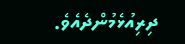ދިރިއުޅެމުންދެއެވެ.